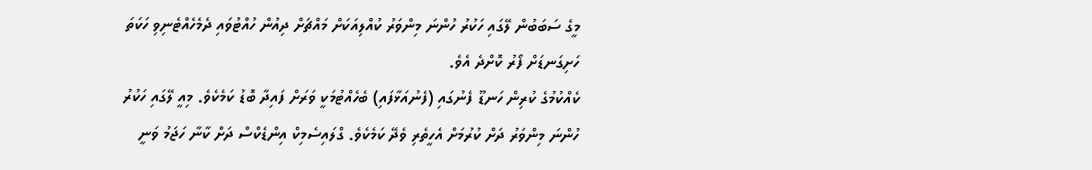މީގެ ސަބަބުން ލޭގައި ހަކުރު ހުންނަ މިންވަރު ކުއްލިއަކަށް މައްޗަށް ދިއުން ހުއްޓުވައި ދެމެހެއްޓެނިވި ހަކަތަ ހަށިގަނޑަށް ފޯރު ކޮށްދެ އެވެ.
ކެއްކުމުގެ ކުރިން ހަނޑޫ ފެނުގައި (ފެނުއަޅާފައި) ބެހެއްޓުމަކީ ވަރަށް ފައިދާ ބޮޑު ކަމެކެވެ. މިއީ ލޭގައި ހަކުރު ހުންނަ މިންވަރު ދަށް ކުރުމަށް އެހީތެރި ވެދޭ ކަމެކެވެ. ގްލައިސެމިކް އިންޑެކްސް ދަށް ކާނާ ހަޖަމު ވަނީ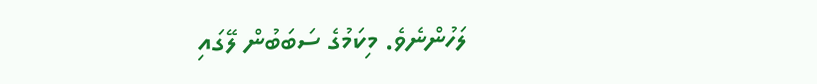ލަހުންނެވެ. މިކަމުގެ ސަބަބުން ލޭގައި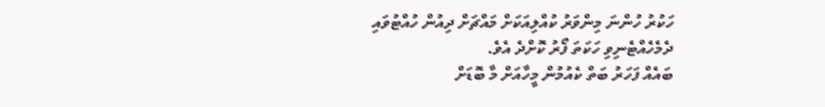ހަކުރު ހުންނަ މިންވަރު ކުއްލިއަކަށް މައްޗަށް ދިއުން ހުއްޓުވައި ދެމެހެއްޓެނިވި ހަކަތަ ފޯރު ކޮށްދެ އެވެ.
ބައެއް ފަހަރު ބަތް ކެއުމުން މީހާއަށް މާ ބޮޑަށް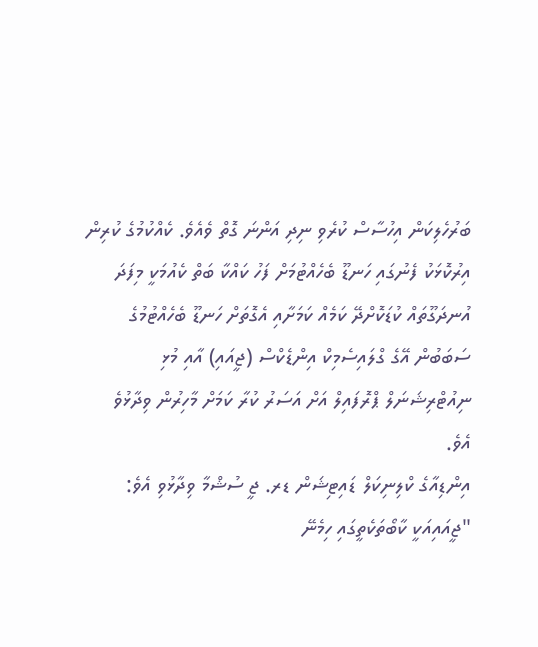ބަރުހެލިކަން އިހުސާސް ކުރެވި ނިދި އަންނަ ގޮތް ވެއެވެ. ކެއްކުމުގެ ކުރިން އިރުކޮޅަކު ފެނުގައި ހަނޑޫ ބެހެއްޓުމަށް ފަހު ކައްކާ ބަތް ކެއުމަކީ މިފަދަ އުނދަގޫތައް ކުޑަކޮށްދޭ ކަމެއް ކަމަށާއި އެގޮތަށް ހަނޑޫ ބެހެއްޓުމުގެ ސަބަބުން އޭގެ ގްލައިސެމިކް އިންޑެކްސް (ޖީއައި) އާއި މުޅި ނިއުޓްރިޝަނަލް ޕްރޮފައިލް އަށް އަސަރު ކުރާ ކަމަށް މާހިރުން ވިދާޅުވެ އެވެ.
އިންޑިއާގެ ކްލިނިކަލް ޑައިޓިޝަން ޑރ. ޖީ ސުޝްމާ ވިދާޅުވި އެވެ:
"ޖީއައިއަކީ ކާބޯތަކެތީގައި ހިމެނޭ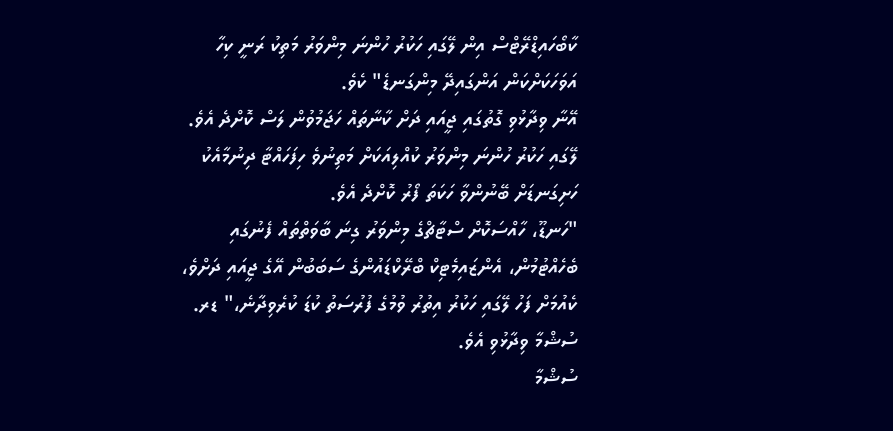ކާބޯހައިޑްރޭޓްސް އިން ލޭގައި ހަކުރު ހުންނަ މިންވަރު މަތިކު ރަނީ ކިހާ އަވަހަކަށްކަން އަންގައިދޭ މިންގަނޑެ" ކެވެ.
އޭނާ ވިދާޅުވި ގޮތުގައި ޖީއައި ދަށް ކާނާތައް ހަޖަމުވުން ލަސް ކޮށްދެ އެވެ. ލޭގައި ހަކުރު ހުންނަ މިންވަރު ކުއްލިއަކަށް މަތިނުވެ ހިފަހައްޓާ ދިނުމާއެކު ހަށިގަނޑަށް ބޭނުންވާ ހަކަތަ ފޯރު ކޮށްދެ އެވެ.
"ހަނޑޫ، ހާއްސަކޮށް ސްޓާޗްގެ މިންވަރު ގިނަ ބާވަތްތައް ފެނުގައި ބެހެއްޓުމުން، އެންޒައިމެޓިކް ބްރޭކްޑައުންގެ ސަބަބުން އޭގެ ޖީއައި ދަށްވެ، ކެއުމަށް ފަހު ލޭގައި ހަކުރު އިތުރު ވުމުގެ ފުރުސަތު ކުޑަ ކުރެވިދާނެ،" ޑރ. ސުޝްމާ ވިދާޅުވި އެވެ.
ސުޝްމާ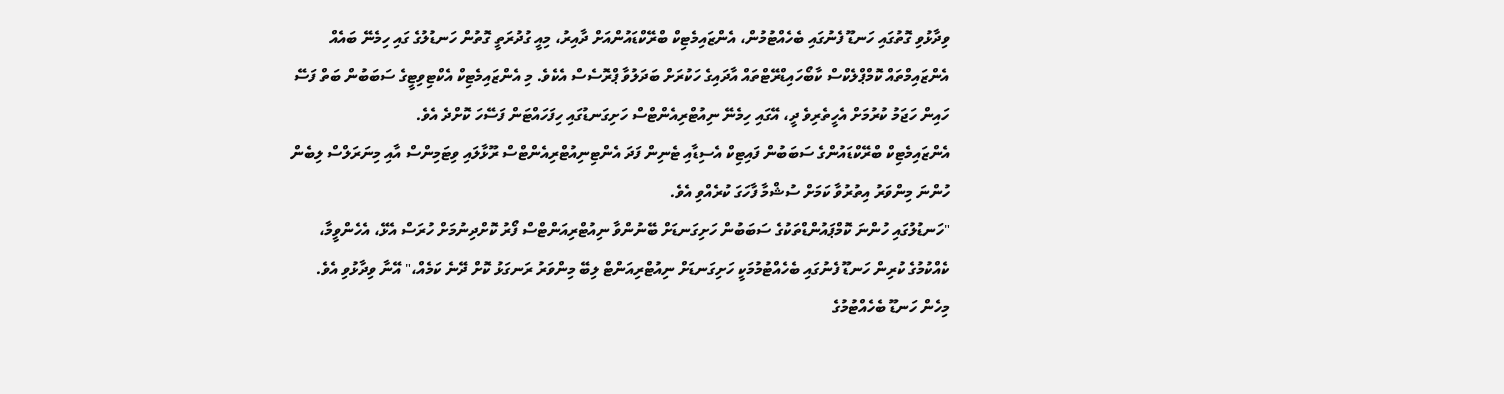ވިދާޅުވި ގޮތުގައި ހަނޑޫ ފެނުގައި ބެހެއްޓުމުން، އެންޒައިމެޓިކް ބްރޭކްޑައުންއަށް ދާއިރު، މިއީ ގުދުރަތީ ގޮތުން ހަނޑުލުގެ ގައި ހިމެނޭ ބައެއް އެންޒައިމްތައް ކޮމްޕްލެކްސް ކާބޯހައިޑްރޭޓްތައް އާދައިގެ ހަކުރަށް ބަދަލުވާ ޕްރޮސެސް އެކެވެ. މި އެންޒައިމެޓިކް އެކްޓިވިޓީގެ ސަބަބުން ބަތް ފަސޭ ހައިން ހަޖަމު ކުރުމަށް އެހީތެރިވެ ދީ، އޭގައި ހިމެނޭ ނިއުޓްރިއެންޓްސް ހަށިގަނޑުގައި ހިފަހައްޓަން ފަސޭހަ ކޮށްދެ އެވެ.
އެންޒައިމެޓިކް ބްރޭކްޑައުންގެ ސަބަބުން ފައިޓިކް އެސިޑާއި ޓެނިން ފަދަ އެންޓިނިއުޓްރިއެންޓްސް ރޫޅާލައި ވިޓަމިންސް އާއި މިނަރަލްސް ލިބެން ހުންނަ މިންވަރު އިތުރުވާ ކަމަށް ސުޝްމާ ފާހަގަ ކުރެއްވި އެވެ.
"ހަނޑުލުގައި ހުންނަ ކޮމްޕައުންޑްތަކުގެ ސަބަބުން ހަށިގަނޑަށް ބޭނުންވާ ނިއުޓްރިއަންޓްސް ފޯރު ކޮށްދިނުމަށް ހުރަސް އެޅޭ، އެހެންވީމާ، ކެއްކުމުގެ ކުރިން ހަނޑޫ ފެނުގައި ބެހެއްޓުމުމަކީ ހަށިގަނޑަށް ނިއުޓްރިއަންޓް ލިބޭ މިންވަރު ރަނގަޅު ކޮށް ދޭނެ ކަމެއް،" އޭނާ ވިދާޅުވި އެވެ.
މިހެން ހަނޑޫ ބެހެއްޓުމުގެ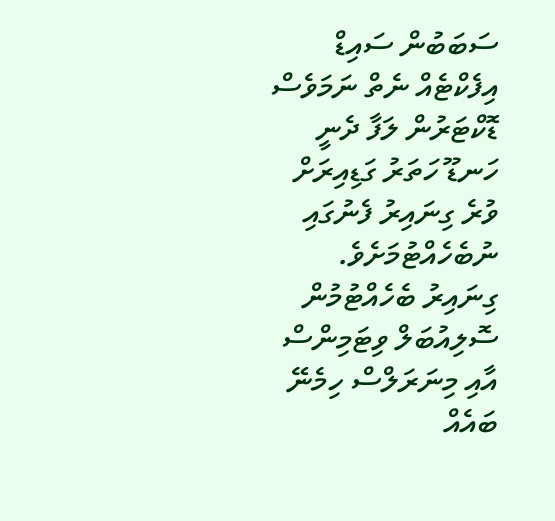ސަބަބުން ސައިޑް އިފެކްޓެއް ނެތް ނަމަވެސް ޑޮކްޓަރުން ލަފާ ދެނީ ހަނޑޫ ހަތަރު ގަޑިއިރަށް ވުރެ ގިނައިރު ފެނުގައި ނުބެހެއްޓުމަށެވެ. ގިނައިރު ބެހެއްޓުމުން ސޮލިއުބަލް ވިޓަމިންސް އާއި މިނަރަލްސް ހިމެނޭ ބައެއް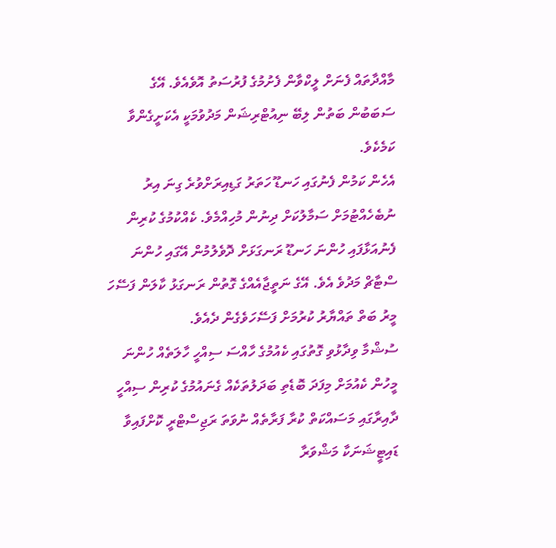މާއްދާތައް ފެނަށް ލީކްވާން ފެށުމުގެ ފުރުސަތު އޮވެއެވެ. އޭގެ ސަބަބުން ބަތުން ލިބޭ ނިއުޓްރިޝަން މަދުވުމަކީ އެކަށީގެންވާ ކަމެކެވެ.
އެހެން ކަމުން ފެނުގައި ހަނޑޫ ހަތަރު ގަޑިއިރަށްވުރެ ގިނަ އިރު ނުބެހެއްޓުމަށް ސަމާލުކަށް ދިނުން މުހިއްމެވެ. ކެއްކުމުގެ ކުރިން ފެނުއަޅާފައި ހުންނަ ހަނޑޫ ރަނގަޅަށް ދޮވެލުމުން އޭގައި ހުންނަ ސްޓާޗް މަދުވެ އެވެ. އޭގެ ނަތީޖާއެއްގެ ގޮތުން ރަނގަޅު ކާލަން ފަސޭހަ މީރު ބަތް ތައްޔާރު ކުރުމަށް ފަސޭހަވެގެން ދެއެވެ.
ސުޝްމާ ވިދާޅުވި ގޮތުގައި ކެއުމުގެ ހާއްސަ ސިއްހީ ހާލަތެއް ހުންނަ މީހުން ކެއުމަށް މިފަދަ ބޮޑެތި ބަދަލުތަކެއް ގެނައުމުގެ ކުރިން ސިއްހީ ދާއިރާގައި މަސައްކަތް ކުރާ ފަރާތެއް ނުވަތަ ރަޖިސްޓްރީ ކޮށްފައިވާ ޑައިޓީޝަނަކާ މަޝްވަރާ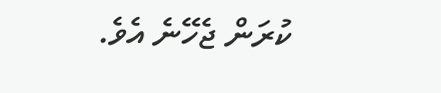ކުރަން ޖެހޭނެ އެވެ.